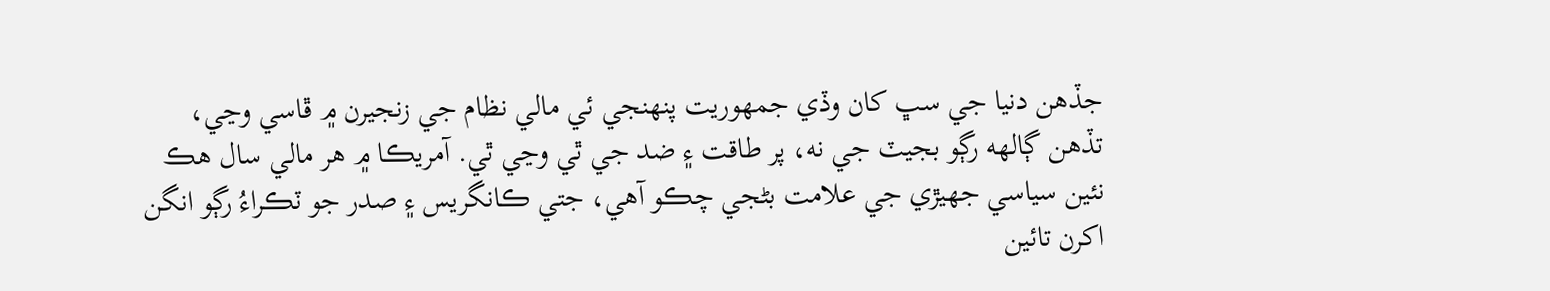جڏهن دنيا جي سڀ کان وڏي جمهوريت پنهنجي ئي مالي نظام جي زنجيرن ۾ ڦاسي وڃي، تڏهن ڳالهه رڳو بجيٽ جي نه، پر طاقت ۽ ضد جي ٿي وڃي ٿي. آمريڪا ۾ هر مالي سال هڪ نئين سياسي جهيڙي جي علامت بڻجي چڪو آهي، جتي ڪانگريس ۽ صدر جو ٽڪراءُ رڳو انگن اکرن تائين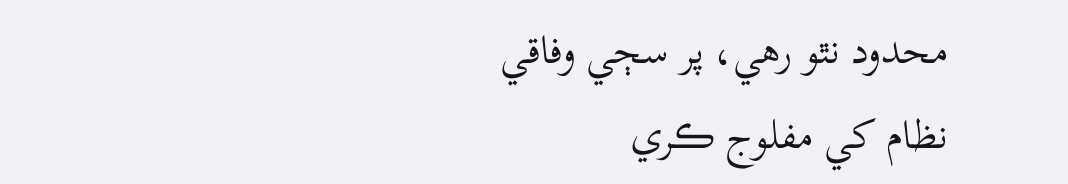محدود نٿو رهي، پر سڄي وفاقي نظام کي مفلوج ڪري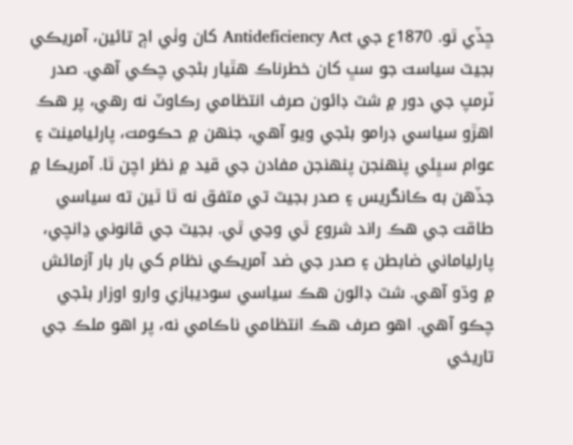ڇڏي ٿو. 1870ع جي Antideficiency Act کان وٺي اڄ تائين، آمريڪي بجيٽ سياست جو سڀ کان خطرناڪ هٿيار بڻجي چڪي آهي. صدر ٽرمپ جي دور ۾ شٽ ڊائون صرف انتظامي رڪاوٽ نه رهي، پر هڪ اهڙو سياسي ڊرامو بڻجي ويو آهي، جنهن ۾ حڪومت، پارليامينٽ ۽ عوام سڀئي پنهنجن پنهنجن مفادن جي قيد ۾ نظر اچن ٿا. آمريڪا ۾ جڏهن به ڪانگريس ۽ صدر بجيٽ تي متفق نه ٿا ٿين ته سياسي طاقت جي هڪ راند شروع ٿي وڃي ٿي. بجيٽ جي قانوني ڍانچي، پارلياماني ضابطن ۽ صدر جي ضد آمريڪي نظام کي بار بار آزمائش ۾ وڌو آهي. شٽ ڊائون هڪ سياسي سوديبازي وارو اوزار بڻجي چڪو آهي. اهو صرف هڪ انتظامي ناڪامي نه، پر اهو ملڪ جي تاريخي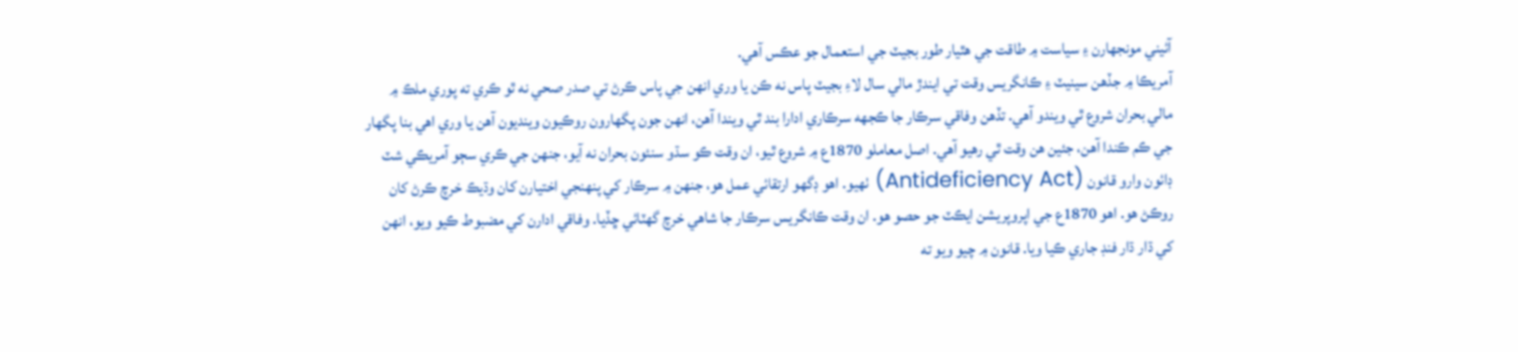آئيني مونجهارن ۽ سياست ۾ طاقت جي هٿيار طور بجيٽ جي استعمال جو عڪس آهي.
آمريڪا ۾ جڏهن سينيٽ ۽ ڪانگريس وقت تي ايندڙ مالي سال لاءِ بجيٽ پاس نه ڪن يا وري انهن جي پاس ڪرڻ تي صدر صحي نه ٿو ڪري ته پوري ملڪ ۾ مالي بحران شروع ٿي ويندو آهي. تڏهن وفاقي سرڪار جا ڪجهه سرڪاري ادارا بند ٿي ويندا آهن، انهن جون پگهارون روڪيون وينديون آهن يا وري اهي بنا پگهار جي ڪم ڪندا آهن، جئين هن وقت ٿي رهيو آهي. اصل معاملو 1870ع ۾ شروع ٿيو، ان وقت ڪو سڌو سنئون بحران نه آيو، جنهن جي ڪري سڄو آمريڪي شٽ ڊائون وارو قانون (Antideficiency Act) ٺهيو. اهو ڊگهو ارتقائي عمل هو، جنهن ۾ سرڪار کي پنهنجي اختيارن کان وڌيڪ خرچ ڪرڻ کان روڪڻ هو. اهو 1870ع جي اپروپريشن ايڪٽ جو حصو هو. ان وقت ڪانگريس سرڪار جا شاهي خرچ گهٽائي ڇڏيا. وفاقي ادارن کي مضبوط ڪيو ويو، انهن کي ڌار ڌار فنڊ جاري ڪيا ويا. قانون ۾ چيو ويو ته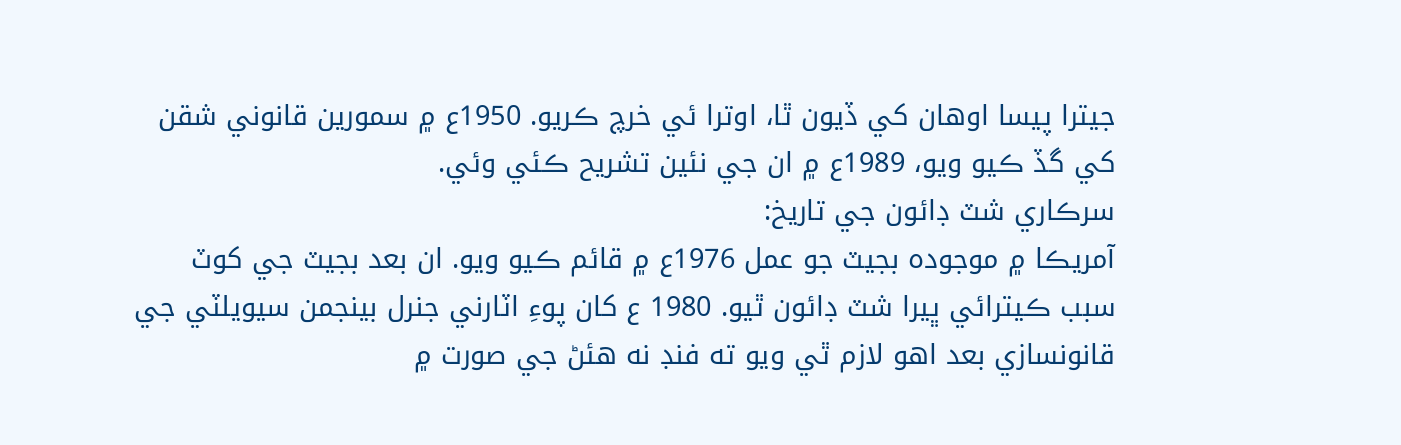جيترا پيسا اوهان کي ڏيون ٿا، اوترا ئي خرچ ڪريو. 1950ع ۾ سمورين قانوني شقن کي گڏ ڪيو ويو، 1989ع ۾ ان جي نئين تشريح ڪئي وئي.
سرڪاري شٽ ڊائون جي تاريخ:
آمريڪا ۾ موجوده بجيٽ جو عمل 1976ع ۾ قائم ڪيو ويو. ان بعد بجيٽ جي کوٽ سبب ڪيترائي ڀيرا شٽ ڊائون ٿيو. 1980 ع کان پوءِ اٽارني جنرل بينجمن سيويلٽي جي قانونسازي بعد اهو لازم ٿي ويو ته فنڊ نه هئڻ جي صورت ۾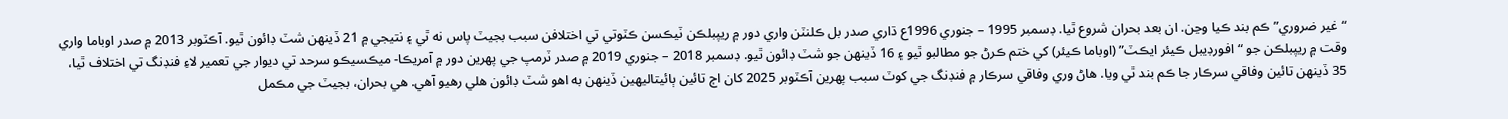“غير ضروري” ڪم بند ڪيا وڃن. ان بعد بحران شروع ٿيا. ڊسمبر 1995 – جنوري 1996ع ڌاري صدر بل ڪلنٽن واري دور ۾ ريپبلڪن ٽيڪسن ڪٽوتي تي اختلافن سبب بجيٽ پاس نه ٿي ۽ نتيجي ۾ 21 ڏينهن شٽ ڊائون ٿيو. آڪٽوبر 2013 ۾ صدر اوباما واري وقت ۾ ريپبلڪن جو “افورڊيبل ڪيئر ايڪٽ” (اوباما ڪيئر) کي ختم ڪرڻ جو مطالبو ٿيو ۽ 16 ڏينهن جو شٽ ڊائون ٿيو. ڊسمبر 2018 – جنوري 2019 ۾ صدر ٽرمپ جي پهرين دور ۾ آمريڪا- ميڪسيڪو سرحد تي ديوار جي تعمير لاءِ فنڊنگ تي اختلاف ٿيا، 35 ڏينهن تائين وفاقي سرڪار جا ڪم بند ٿي ويا. هاڻ وري وفاقي سرڪار ۾ فنڊنگ جي کوٽ سبب پهرين آڪٽوبر 2025 کان اڄ تائين ٻائيتاليھين ڏينهن به اهو شٽ ڊائون هلي رهيو آهي. هي بحران، بجيٽ جي مڪمل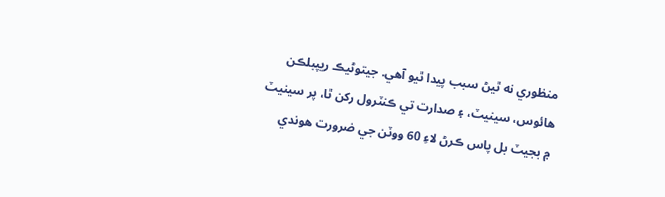منظوري نه ٿيڻ سبب پيدا ٿيو آهي. جيتوڻيڪ ريپبلڪن هائوس، سينيٽ، ۽ صدارت تي ڪنٽرول رکن ٿا، پر سينيٽ ۾ بجيٽ بل پاس ڪرڻ لاءِ 60 ووٽن جي ضرورت ھوندي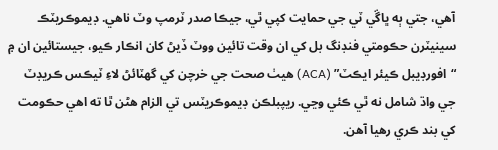آھي، جتي ٻه ڀاڱي ٽي جي حمايت کپي ٿي، جيڪا صدر ٽرمپ وٽ ناهي. ڊيموڪريٽڪ سينيٽرن حڪومتي فنڊنگ بل کي ان وقت تائين ووٽ ڏيڻ کان انڪار ڪيو، جيستائين ان ۾ “افورڊيبل ڪيئر ايڪٽ” (ACA) هيٺ صحت جي خرچن کي گھٽائڻ لاءِ ٽيڪس ڪريڊٽ جي واڌ شامل نه ٿي ڪئي وڃي. ريپبلڪن ڊيموڪريٽس تي الزام هڻن ٿا ته اهي حڪومت کي بند ڪري رهيا آهن.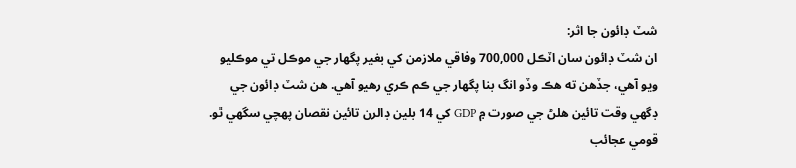شٽ ڊائون جا اثر:
ان شٽ ڊائون سان اٽڪل 700,000 وفاقي ملازمن کي بغير پگهار جي موڪل تي موڪليو ويو آهي، جڏهن ته هڪ وڏو انگ بنا پگهار جي ڪم ڪري رهيو آهي. هن شٽ ڊائون جي ڊگهي وقت تائين هلڻ جي صورت ۾ GDP کي 14 بلين ڊالرن تائين نقصان پهچي سگهي ٿو. قومي عجائب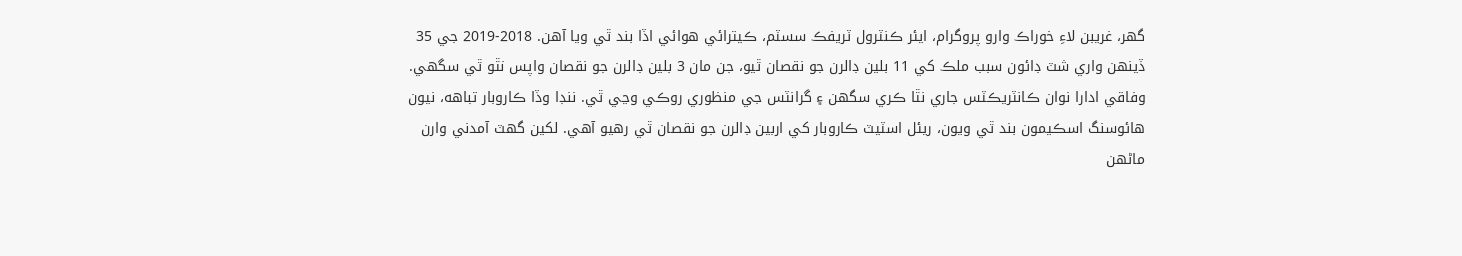گهر، غريبن لاءِ خوراڪ وارو پروگرام، ايئر ڪنٽرول ٽريفڪ سسٽم، ڪيترائي هوائي اڏا بند ٿي ويا آهن. 2018-2019 جي 35 ڏينهن واري شٽ ڊائون سبب ملڪ کي 11 بلين ڊالرن جو نقصان ٿيو، جن مان 3 بلين ڊالرن جو نقصان واپس نٿو ٿي سگهي. وفاقي ادارا نوان ڪانٽريڪٽس جاري نٿا ڪري سگهن ۽ گرانٽس جي منظوري روڪي وڃي ٿي. ننڊا وڏا ڪاروبار تباهه، نيون هائوسنگ اسڪيمون بند ٿي ويون، ريئل اسٽيٽ ڪاروبار کي اربين ڊالرن جو نقصان ٿي رهيو آهي. لکين گهٽ آمدني وارن ماڻهن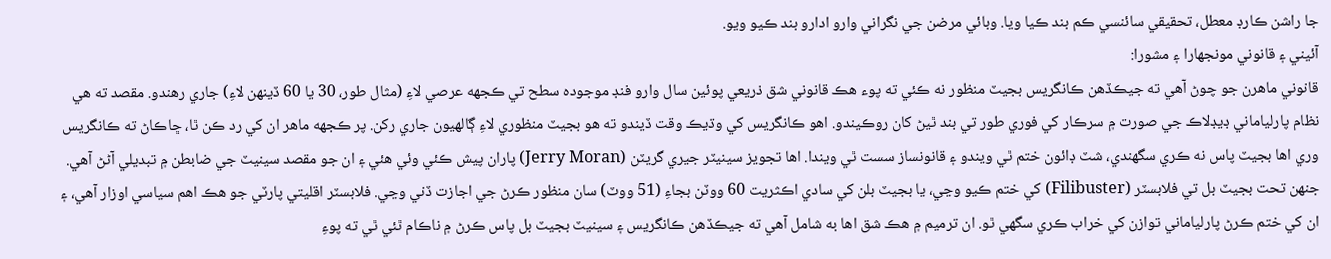جا راشن ڪارڊ معطل، تحقيقي سائنسي ڪم بند ڪيا ويا. وبائي مرضن جي نگراني وارو ادارو بند ڪيو ويو.
آئيني ۽ قانوني مونجهارا ۽ مشورا:
قانوني ماهرن جو چوڻ آهي ته جيڪڏهن ڪانگريس بجيٽ منظور نه ڪئي ته پوء هڪ قانوني شق ذريعي پوئين سال وارو فنڊ موجوده سطح تي ڪجهه عرصي لاءِ (مثال طور، 30 يا 60 ڏينهن لاءِ) جاري رهندو. مقصد ته هي نظام پارلياماني ڊيڊلاڪ جي صورت ۾ سرڪار کي فوري طور تي بند ٿيڻ کان روڪيندو. اهو ڪانگريس کي وڌيڪ وقت ڏيندو ته هو بجيٽ منظوري لاءِ ڳالهيون جاري رکن. پر ڪجهه ماهر ان کي رد ڪن ٿا، ڇاڪاڻ ته ڪانگريس وري اها بجيٽ پاس نه ڪري سگهندي، شٽ ڊائون ختم ٿي ويندو ۽ قانونساز سست ٿي ويندا. اها تجويز سينيٽر جيري گريٽن (Jerry Moran) پاران پيش ڪئي وئي هئي ۽ ان جو مقصد سينيٽ جي ضابطن ۾ تبديلي آڻڻ آهي. جنهن تحت بجيٽ بل تي فلابسٽر (Filibuster) کي ختم ڪيو وڃي، يا بجيٽ بلن کي سادي اڪثريت 60 ووٽن بجاءِ (51 ووٽ) سان منظور ڪرڻ جي اجازت ڏني وڃي. فلابسٽر اقليتي پارٽي جو هڪ اهم سياسي اوزار آهي، ۽ ان کي ختم ڪرڻ پارلياماني توازن کي خراب ڪري سگهي ٿو. ان ترميم ۾ هڪ شق اها به شامل آهي ته جيڪڏهن ڪانگريس ۽ سينيٽ بجيٽ بل پاس ڪرڻ ۾ ناڪام ٿئي ٿي ته پوءِ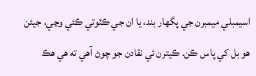اسيمبلي ميمبرن جي پگهار بند، يا ان جي ڪٽوتي ڪئي وڃي، جيئن هو بل کي پاس ڪن. ڪيترن ئي نقادن جو چوڻ آهي ته هي هڪ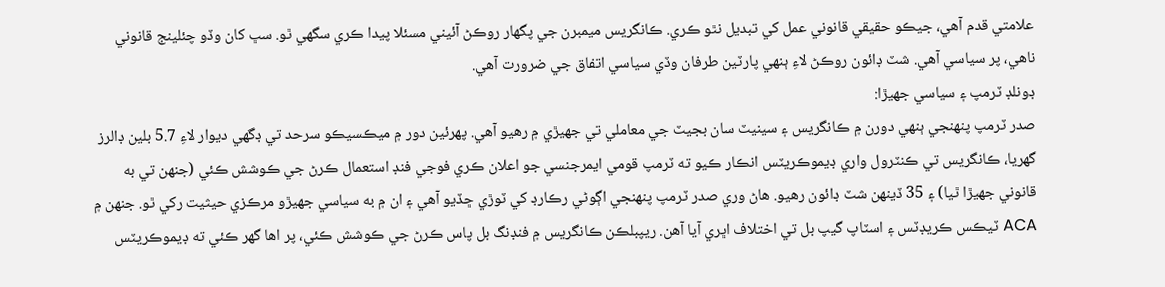علامتي قدم آهي، جيڪو حقيقي قانوني عمل کي تبديل نٿو ڪري. ڪانگريس ميمبرن جي پگهار روڪڻ آئيني مسئلا پيدا ڪري سگهي ٿو. سڀ کان وڏو چئلينج قانوني ناهي، پر سياسي آهي. شٽ ڊائون روڪڻ لاءِ ٻنهي پارٽين طرفان وڏي سياسي اتفاق جي ضرورت آهي.
ڊونلڊ ٽرمپ ۽ سياسي جهيڙا:
صدر ٽرمپ پنهنجي ٻنهي دورن ۾ ڪانگريس ۽ سينيٽ سان بجيٽ جي معاملي تي جهيڙي ۾ رهيو آهي. پهرئين دور ۾ ميڪسيڪو سرحد تي ڊگهي ديوار لاءِ 5.7 بلين ڊالرز گهريا، ڪانگريس تي ڪنٽرول واري ڊيموڪريٽس انڪار ڪيو ته ٽرمپ قومي ايمرجنسي جو اعلان ڪري فوجي فنڊ استعمال ڪرڻ جي ڪوشش ڪئي (جنهن تي به قانوني جهيڙا ٿيا) ۽ 35 ڏينهن شٽ ڊائون رهيو. هاڻ وري صدر ٽرمپ پنهنجي اڳوڻي رڪارڊ کي ٽوڙي ڇڏيو آهي ۽ ان ۾ به سياسي جهيڙو مرڪزي حيثيت رکي ٿو. جنهن ۾ ACA ٽيڪس ڪريڊٽس ۽ اسٽاپ گيپ بل تي اختلاف اڀري آيا آهن. ريپبلڪن ڪانگريس ۾ فنڊنگ بل پاس ڪرڻ جي ڪوشش ڪئي، پر اها گهر ڪئي ته ڊيموڪريٽس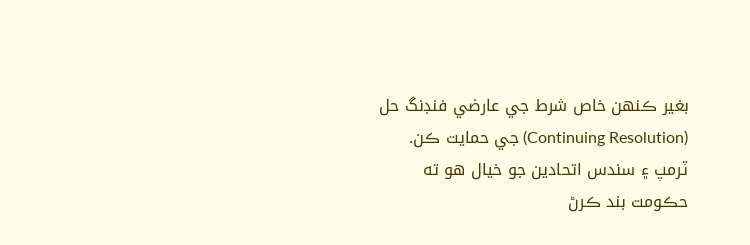بغير ڪنهن خاص شرط جي عارضي فنڊنگ حل (Continuing Resolution) جي حمايت ڪن. ٽرمپ ۽ سندس اتحادين جو خيال هو ته حڪومت بند ڪرڻ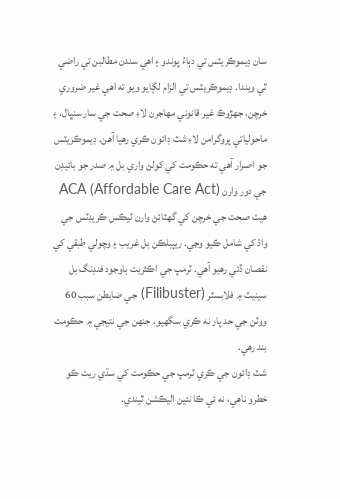سان ڊيموڪريٽس تي دٻاءُ پوندو ۽ اهي سندن مطالبن تي راضي ٿي ويندا. ڊيموڪريٽس تي الزام لڳايو ويو ته اهي غير ضروري خرچن، جهڙوڪ غير قانوني مهاجرن لاءِ صحت جي سار سنڀال، ۽ ماحولياتي پروگرامن لاءِ شٽ ڊائون ڪري رهيا آهن. ڊيموڪريٽس جو اصرار آهي ته حڪومت کي کولڻ واري بل ۾ صدر جو بائيڊن جي دور وارن ACA (Affordable Care Act) هيٺ صحت جي خرچن کي گهٽائڻ وارن ٽيڪس ڪريڊٽس جي واڌ کي شامل ڪيو وڃي. ريپبلڪن بل غريب ۽ وچولي طبقي کي نقصان ڏئي رهيو آهي. ٽرمپ جي اڪثريت باوجود فنڊنگ بل سينيٽ ۾ فلابسٽر (Filibuster) جي ضابطن سبب 60 ووٽن جي حد پار نه ڪري سگهيو، جنهن جي نتيجي ۾ حڪومت بند رهي.
شٽ ڊائون جي ڪري ٽرمپ جي حڪومت کي سڌي ريت ڪو خطرو ناهي، نه ئي ڪا نئين اليڪشن ٿيندي.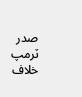صدر ٽرمپ خلاف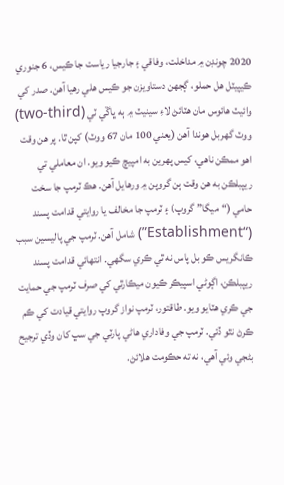2020 چونڊن ۾ مداخلت، وفاقي ۽ جارجيا رياست جا ڪيس، 6 جنوري ڪيپيٽل ھل حملو، ڳجهن دستاويزن جو ڪيس هلي رهيا آهن. صدر کي وائيٽ هائوس مان هٽائڻ لاءِ سينيٽ ۾ ٻه ڀاڱي ٽي (two-third) ووٽ گهربل هوندا آهن (يعني 100 مان 67 ووٽ) کپن ٿا. پر هن وقت اهو ممڪن ناهي، کيس پهرين به امپيچ ڪيو ويو. ان معاملي تي ريپبلڪن به هن وقت ٻن گروپن ۾ ورهايل آهن. هڪ ٽرمپ جا سخت حامي (“ميگا” گروپ) ۽ ٽرمپ جا مخالف يا روايتي قدامت پسند (“Establishment”) شامل آهن. ٽرمپ جي پاليسين سبب ڪانگريس ڪو بل پاس نه ٿي ڪري سگهي. انتهائي قدامت پسند ريپبلڪن، اڳوڻي اسپيڪر ڪيون ميڪارٿي کي صرف ٽرمپ جي حمايت جي ڪري هٽايو ويو. طاقتور، ٽرمپ نواز گروپ روايتي قيادت کي ڪم ڪرڻ نٿو ڏئي. ٽرمپ جي وفاداري هاڻي پارٽي جي سڀ کان وڏي ترجيح بڻجي وئي آهي، نه ته حڪومت هلائڻ.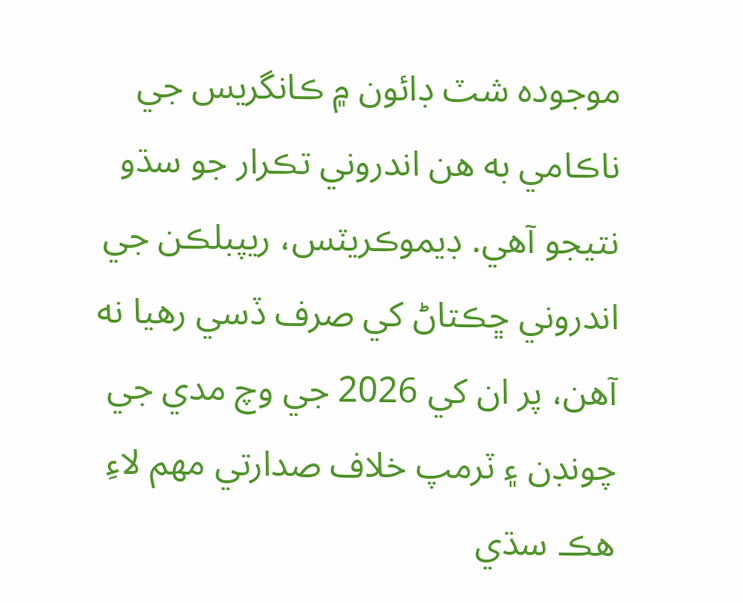موجوده شٽ ڊائون ۾ ڪانگريس جي ناڪامي به هن اندروني تڪرار جو سڌو نتيجو آهي. ڊيموڪريٽس، ريپبلڪن جي اندروني ڇڪتاڻ کي صرف ڏسي رهيا نه آهن، پر ان کي 2026 جي وچ مدي جي چونڊن ۽ ٽرمپ خلاف صدارتي مهم لاءِ هڪ سڌي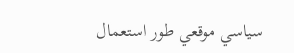سياسي موقعي طور استعمال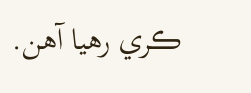ڪري رهيا آهن.